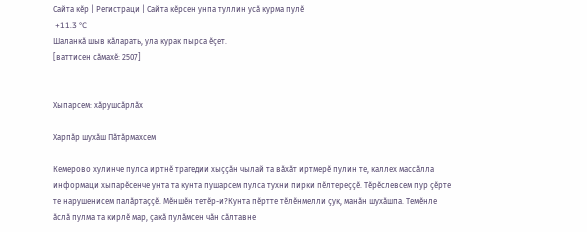Сайта кӗр | Регистраци | Сайта кӗрсен унпа туллин усӑ курма пулӗ
 +11.3 °C
Шаланкӑ шыв кӑларать, ула курак пырса ӗҫет.
[ваттисен сӑмахӗ: 2507]


Хыпарсем: хӑрушсӑрлӑх

Харпӑр шухӑш Пӑтӑрмахсем

Кемерово хулинче пулса иртнӗ трагедии хыҫҫӑн чылай та вӑхӑт иртмерӗ пулин те, каллех массӑлла информаци хыпарӗсенче унта та кунта пушарсем пулса тухни пирки пӗлтереҫҫӗ. Тӗрӗслевсем пур ҫӗрте те нарушенисем палӑртаҫҫӗ. Мӗншӗн тетӗр-и?Кунта пӗртте тӗлӗнмелли ҫук, манӑн шухӑшпа. Темӗнле ӑслӑ пулма та кирлӗ мар, ҫакӑ пулӑмсен чӑн сӑлтавне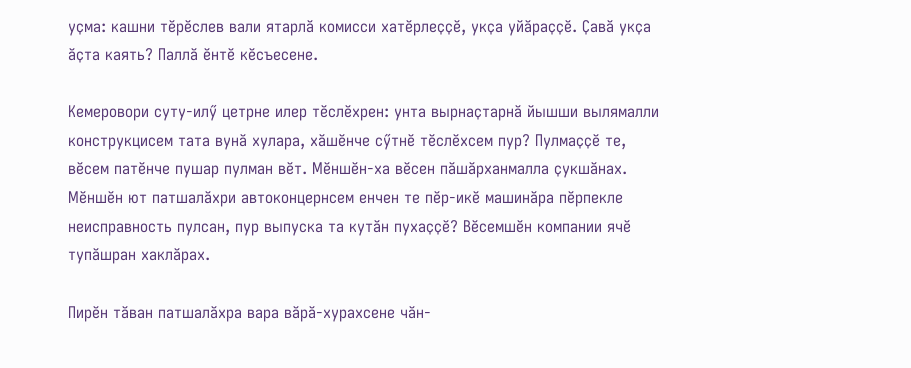уҫма: кашни тӗрӗслев вали ятарлӑ комисси хатӗрлеҫҫӗ, укҫа уйӑраҫҫӗ. Ҫавӑ укҫа ӑҫта каять? Паллӑ ӗнтӗ кӗсъесене.

Кемеровори суту-илӳ цетрне илер тӗслӗхрен: унта вырнаҫтарнӑ йышши вылямалли конструкцисем тата вунӑ хулара, хӑшӗнче сӳтнӗ тӗслӗхсем пур? Пулмаҫҫӗ те, вӗсем патӗнче пушар пулман вӗт. Мӗншӗн-ха вӗсен пӑшӑрханмалла ҫукшӑнах. Мӗншӗн ют патшалӑхри автоконцернсем енчен те пӗр-икӗ машинӑра пӗрпекле неисправность пулсан, пур выпуска та кутӑн пухаҫҫӗ? Вӗсемшӗн компании ячӗ тупӑшран хаклӑрах.

Пирӗн тӑван патшалӑхра вара вӑрӑ-хурахсене чӑн-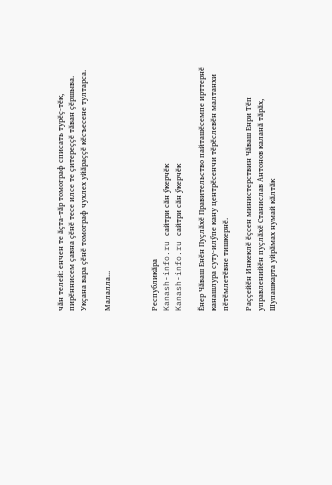чӑн телей: енчен те ӑҫта-тӑр томограф списать турӗҫ-тӗк, пирӗннисем ҫавна ҫӗнӗ тесе илсе те ҫитереҫҫӗ тӑван ҫӗршыва. Укҫана вара ҫӗнӗ томограф чухлех уйӑраҫҫӗ кӗсъесене тултарса.

Малалла...



Республикӑра
Kanash-info.ru сайтри сӑн ӳкерчӗк
Kanash-info.ru сайтри сӑн ӳкерчӗк

Ӗнер Чӑваш Енӗн Пуҫлӑхӗ Правительство пайташӗсемпе ирттернӗ канашлура суту-илӳпе кану центрӗсенчи тӗрӗслевӗн малтанхи пӗтӗмлетӗвне тишкернӗ.

Раҫҫейӗн Инкеклӗ ӗҫсен министерствин Чӑваш Енри Тӗп управленийӗн пуҫлӑхӗ Станислав Антонов каланӑ тӑрӑх, Шупашкарта уйрӑмах нумай кӑлтӑк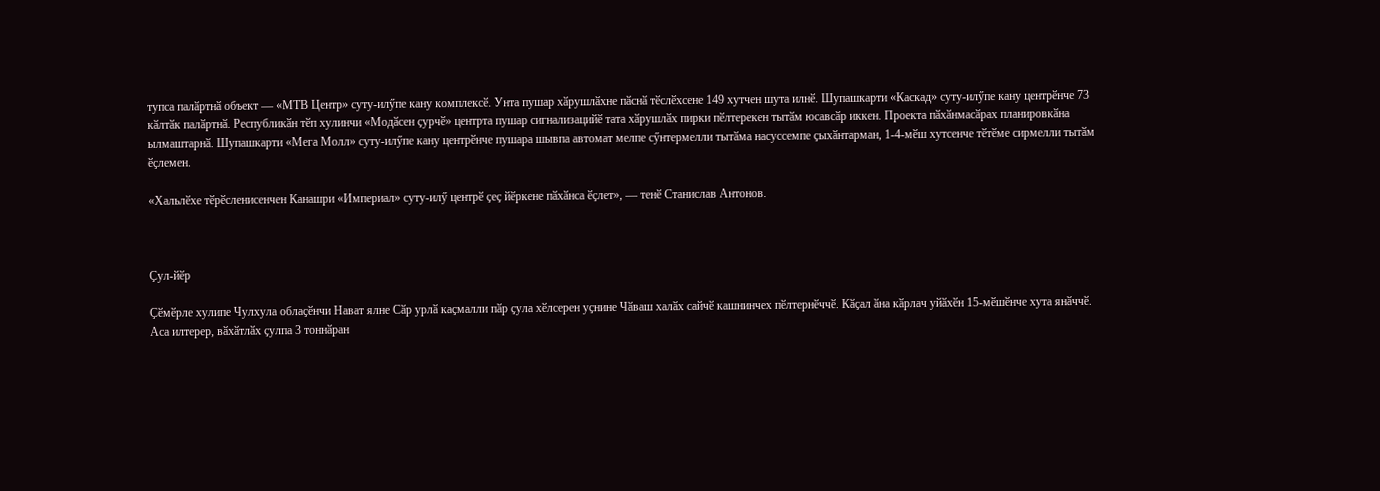тупса палӑртнӑ объект — «МТВ Центр» суту-илӳпе кану комплексӗ. Унта пушар хӑрушлӑхне пӑснӑ тӗслӗхсене 149 хутчен шута илнӗ. Шупашкарти «Каскад» суту-илӳпе кану центрӗнче 73 кӑлтӑк палӑртнӑ. Республикӑн тӗп хулинчи «Модӑсен ҫурчӗ» центрта пушар сигнализацийӗ тата хӑрушлӑх пирки пӗлтерекен тытӑм юсавсӑр иккен. Проекта пӑхӑнмасӑрах планировкӑна ылмаштарнӑ. Шупашкарти «Мега Молл» суту-илӳпе кану центрӗнче пушара шывпа автомат мелпе сӳнтермелли тытӑма насуссемпе ҫыхӑнтарман, 1-4-мӗш хутсенче тӗтӗме сирмелли тытӑм ӗҫлемен.

«Хальлӗхе тӗрӗсленисенчен Канашри «Империал» суту-илӳ центрӗ ҫеҫ йӗркене пӑхӑнса ӗҫлет», — тенӗ Станислав Антонов.



Ҫул-йӗр

Ҫӗмӗрле хулипе Чулхула облаҫӗнчи Нават ялне Сӑр урлӑ каҫмалли пӑр ҫула хӗлсерен уҫнине Чӑваш халӑх сайчӗ кашнинчех пӗлтернӗччӗ. Кӑҫал ӑна кӑрлач уйӑхӗн 15-мӗшӗнче хута янӑччӗ. Аса илтерер, вӑхӑтлӑх ҫулпа 3 тоннӑран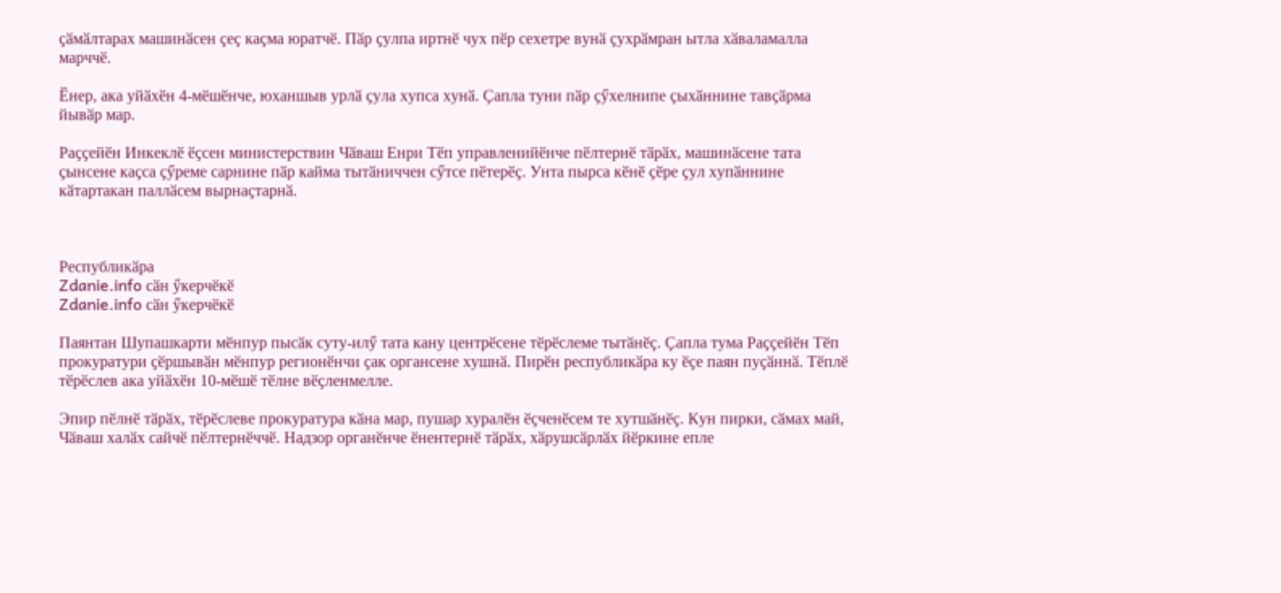ҫӑмӑлтарах машинӑсен ҫеҫ каҫма юратчӗ. Пӑр ҫулпа иртнӗ чух пӗр сехетре вунӑ ҫухрӑмран ытла хӑваламалла марччӗ.

Ӗнер, ака уйӑхӗн 4-мӗшӗнче, юханшыв урлӑ ҫула хупса хунӑ. Ҫапла туни пӑр ҫӳхелнипе ҫыхӑннине тавҫӑрма йывӑр мар.

Раҫҫейӗн Инкеклӗ ӗҫсен министерствин Чӑваш Енри Тӗп управленийӗнче пӗлтернӗ тӑрӑх, машинӑсене тата ҫынсене каҫса ҫӳреме сарнине пӑр кайма тытӑниччен сӳтсе пӗтерӗҫ. Унта пырса кӗнӗ ҫӗре ҫул хупӑннине кӑтартакан паллӑсем вырнаҫтарнӑ.



Республикӑра
Zdanie.info сӑн ӳкерчӗкӗ
Zdanie.info сӑн ӳкерчӗкӗ

Паянтан Шупашкарти мӗнпур пысӑк суту-илӳ тата кану центрӗсене тӗрӗслеме тытӑнӗҫ. Ҫапла тума Раҫҫейӗн Тӗп прокуратури ҫӗршывӑн мӗнпур регионӗнчи ҫак органсене хушнӑ. Пирӗн республикӑра ку ӗҫе паян пуҫӑннӑ. Тӗплӗ тӗрӗслев ака уйӑхӗн 10-мӗшӗ тӗлне вӗҫленмелле.

Эпир пӗлнӗ тӑрӑх, тӗрӗслеве прокуратура кӑна мар, пушар хуралӗн ӗҫченӗсем те хутшӑнӗҫ. Кун пирки, сӑмах май, Чӑваш халӑх сайчӗ пӗлтернӗччӗ. Надзор органӗнче ӗнентернӗ тӑрӑх, хӑрушсӑрлӑх йӗркине епле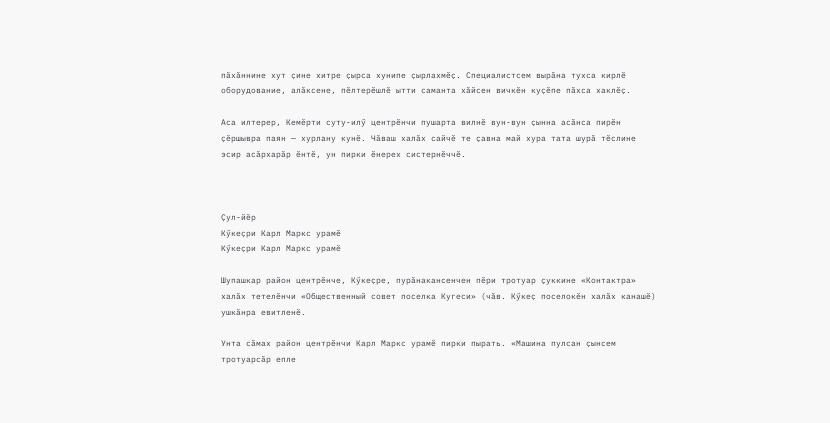пӑхӑннине хут ҫине хитре ҫырса хунипе ҫырлахмӗҫ. Специалистсем вырӑна тухса кирлӗ оборудование, алӑксене, пӗлтерӗшлӗ ытти саманта хӑйсен вичкӗн куҫӗпе пӑхса хаклӗҫ.

Аса илтерер, Кемӗрти суту-илӳ центрӗнчи пушарта вилнӗ вун-вун ҫынна асӑнса пирӗн ҫӗршывра паян — хурлану кунӗ. Чӑваш халӑх сайчӗ те ҫавна май хура тата шурӑ тӗслине эсир асӑрхарӑр ӗнтӗ, ун пирки ӗнерех систернӗччӗ.



Ҫул-йӗр
Кӳкеҫри Карл Маркс урамӗ
Кӳкеҫри Карл Маркс урамӗ

Шупашкар район центрӗнче, Кӳкеҫре, пурӑнакансенчен пӗри тротуар ҫуккине «Контактра» халӑх тетелӗнчи «Общественный совет поселка Кугеси» (чӑв. Кӳкеҫ поселокӗн халӑх канашӗ) ушкӑнра евитленӗ.

Унта сӑмах район центрӗнчи Карл Маркс урамӗ пирки пырать. «Машина пулсан ҫынсем тротуарсӑр епле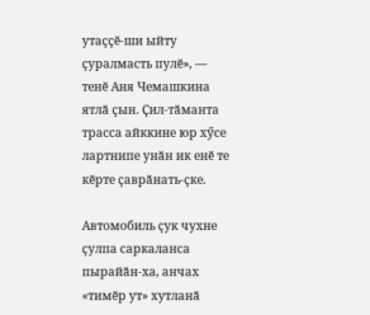утаҫҫӗ-ши ыйту ҫуралмасть пулӗ», — тенӗ Аня Чемашкина ятлӑ ҫын. Ҫил-тӑманта трасса айккине юр хӳсе лартнипе унӑн ик енӗ те кӗрте ҫаврӑнать-ҫке.

Автомобиль ҫук чухне ҫулпа саркаланса пырайӑн-ха, анчах «тимӗр ут» хутланӑ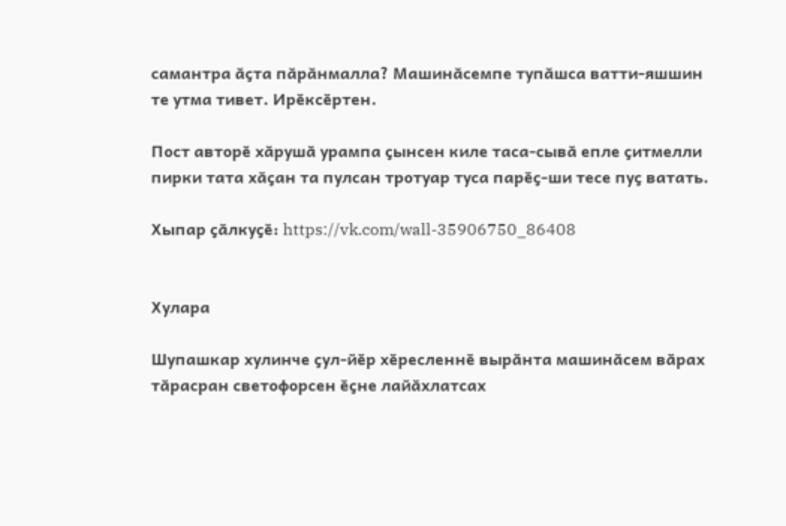самантра ӑҫта пӑрӑнмалла? Машинӑсемпе тупӑшса ватти-яшшин те утма тивет. Ирӗксӗртен.

Пост авторӗ хӑрушӑ урампа ҫынсен киле таса-сывӑ епле ҫитмелли пирки тата хӑҫан та пулсан тротуар туса парӗҫ-ши тесе пуҫ ватать.

Хыпар ҫӑлкуҫӗ: https://vk.com/wall-35906750_86408


Хулара

Шупашкар хулинче ҫул-йӗр хӗресленнӗ вырӑнта машинӑсем вӑрах тӑрасран светофорсен ӗҫне лайӑхлатсах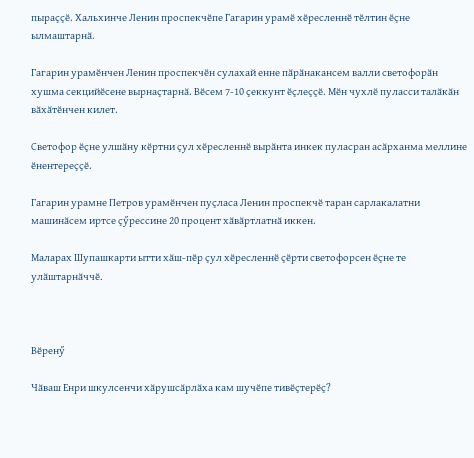пыраҫҫӗ. Хальхинче Ленин проспекчӗпе Гагарин урамӗ хӗресленнӗ тӗлтин ӗҫне ылмаштарнӑ.

Гагарин урамӗнчен Ленин проспекчӗн сулахай енне пӑрӑнакансем валли светофорӑн хушма секцийӗсене вырнаҫтарнӑ. Вӗсем 7-10 ҫеккунт ӗҫлеҫҫӗ. Мӗн чухлӗ пуласси талӑкӑн вӑхӑтӗнчен килет.

Светофор ӗҫне улшӑну кӗртни ҫул хӗресленнӗ вырӑнта инкек пуласран асӑрханма меллине ӗнентереҫҫӗ.

Гагарин урамне Петров урамӗнчен пуҫласа Ленин проспекчӗ таран сарлакалатни машинӑсем иртсе ҫӳрессине 20 процент хӑвӑртлатнӑ иккен.

Маларах Шупашкарти ытти хӑш-пӗр ҫул хӗресленнӗ ҫӗрти светофорсен ӗҫне те улӑштарнӑччӗ.



Вӗренӳ

Чӑваш Енри шкулсенчи хӑрушсӑрлӑха кам шучӗпе тивӗҫтерӗҫ?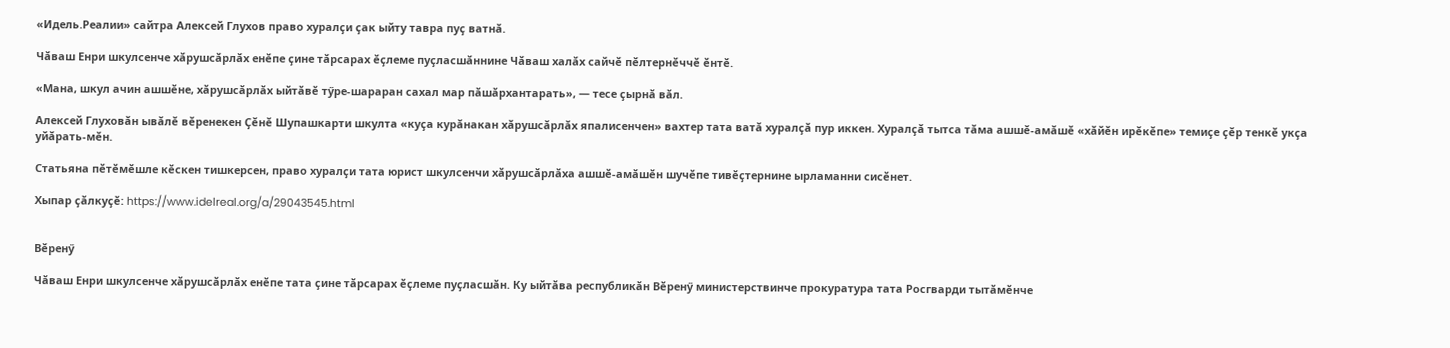«Идель.Реалии» сайтра Алексей Глухов право хуралҫи ҫак ыйту тавра пуҫ ватнӑ.

Чӑваш Енри шкулсенче хӑрушсӑрлӑх енӗпе ҫине тӑрсарах ӗҫлеме пуҫласшӑннине Чӑваш халӑх сайчӗ пӗлтернӗччӗ ӗнтӗ.

«Мана, шкул ачин ашшӗне, хӑрушсӑрлӑх ыйтӑвӗ тӳре-шараран сахал мар пӑшӑрхантарать», — тесе ҫырнӑ вӑл.

Алексей Глуховӑн ывӑлӗ вӗренекен Ҫӗнӗ Шупашкарти шкулта «куҫа курӑнакан хӑрушсӑрлӑх япалисенчен» вахтер тата ватӑ хуралҫӑ пур иккен. Хуралҫӑ тытса тӑма ашшӗ-амӑшӗ «хӑйӗн ирӗкӗпе» темиҫе ҫӗр тенкӗ укҫа уйӑрать-мӗн.

Статьяна пӗтӗмӗшле кӗскен тишкерсен, право хуралҫи тата юрист шкулсенчи хӑрушсӑрлӑха ашшӗ-амӑшӗн шучӗпе тивӗҫтернине ырламанни сисӗнет.

Хыпар ҫӑлкуҫӗ: https://www.idelreal.org/a/29043545.html


Вӗренӳ

Чӑваш Енри шкулсенче хӑрушсӑрлӑх енӗпе тата ҫине тӑрсарах ӗҫлеме пуҫласшӑн. Ку ыйтӑва республикӑн Вӗренӳ министерствинче прокуратура тата Росгварди тытӑмӗнче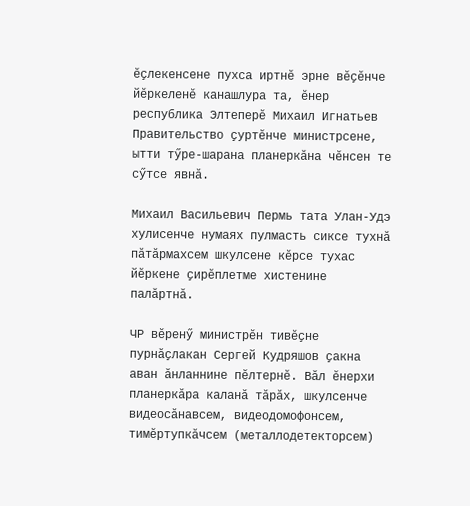ӗҫлекенсене пухса иртнӗ эрне вӗҫӗнче йӗркеленӗ канашлура та, ӗнер республика Элтеперӗ Михаил Игнатьев Правительство ҫуртӗнче министрсене, ытти тӳре-шарана планеркӑна чӗнсен те сӳтсе явнӑ.

Михаил Васильевич Пермь тата Улан-Удэ хулисенче нумаях пулмасть сиксе тухнӑ пӑтӑрмахсем шкулсене кӗрсе тухас йӗркене ҫирӗплетме хистенине палӑртнӑ.

ЧР вӗренӳ министрӗн тивӗҫне пурнӑҫлакан Сергей Кудряшов ҫакна аван ӑнланнине пӗлтернӗ. Вӑл ӗнерхи планеркӑра каланӑ тӑрӑх, шкулсенче видеосӑнавсем, видеодомофонсем, тимӗртупкӑчсем (металлодетекторсем)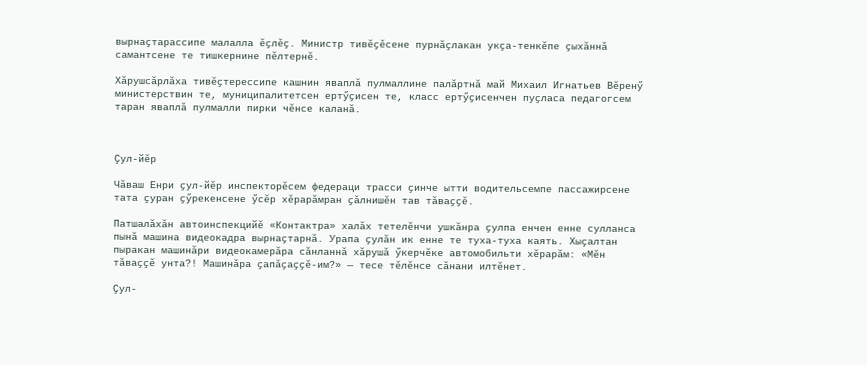вырнаҫтарассипе малалла ӗҫлӗҫ. Министр тивӗҫӗсене пурнӑҫлакан укҫа-тенкӗпе ҫыхӑннӑ самантсене те тишкернине пӗлтернӗ.

Хӑрушсӑрлӑха тивӗҫтерессипе кашнин яваплӑ пулмаллине палӑртнӑ май Михаил Игнатьев Вӗренӳ министерствин те, муниципалитетсен ертӳҫисен те, класс ертӳҫисенчен пуҫласа педагогсем таран яваплӑ пулмалли пирки чӗнсе каланӑ.



Ҫул-йӗр

Чӑваш Енри ҫул-йӗр инспекторӗсем федераци трасси ҫинче ытти водительсемпе пассажирсене тата ҫуран ҫӳрекенсене ӳсӗр хӗрарӑмран ҫӑлнишӗн тав тӑваҫҫӗ.

Патшалӑхӑн автоинспекцийӗ «Контактра» халӑх тетелӗнчи ушкӑнра ҫулпа енчен енне сулланса пынӑ машина видеокадра вырнаҫтарнӑ. Урапа ҫулӑн ик енне те туха-туха каять. Хыҫалтан пыракан машинӑри видеокамерӑра сӑнланнӑ хӑрушӑ ӳкерчӗке автомобильти хӗрарӑм: «Мӗн тӑваҫҫӗ унта?! Машинӑра ҫапӑҫаҫҫӗ-им?» — тесе тӗлӗнсе сӑнани илтӗнет.

Ҫул-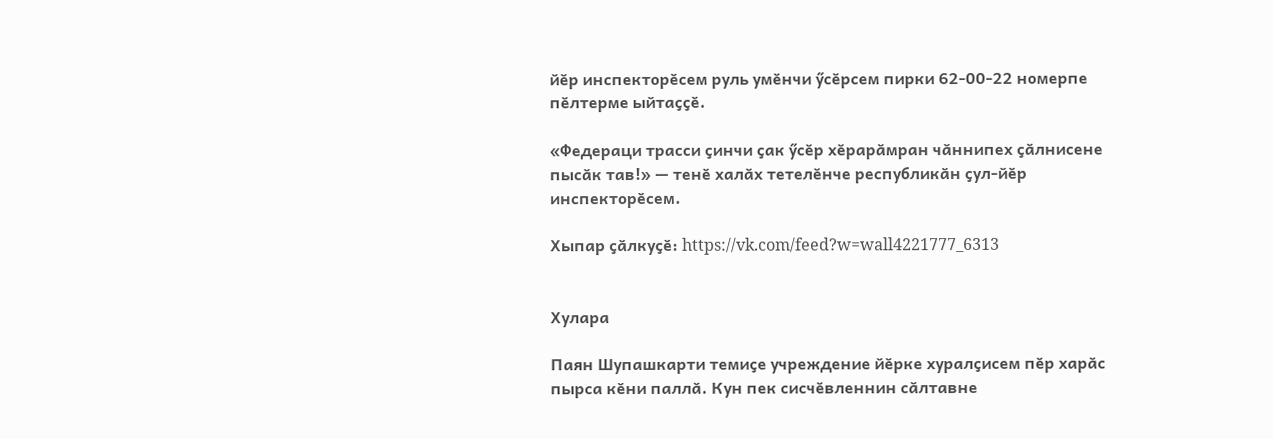йӗр инспекторӗсем руль умӗнчи ӳсӗрсем пирки 62-00-22 номерпе пӗлтерме ыйтаҫҫӗ.

«Федераци трасси ҫинчи ҫак ӳсӗр хӗрарӑмран чӑннипех ҫӑлнисене пысӑк тав!» — тенӗ халӑх тетелӗнче республикӑн ҫул-йӗр инспекторӗсем.

Хыпар ҫӑлкуҫӗ: https://vk.com/feed?w=wall4221777_6313


Хулара

Паян Шупашкарти темиҫе учреждение йӗрке хуралҫисем пӗр харӑс пырса кӗни паллӑ. Кун пек сисчӗвленнин сӑлтавне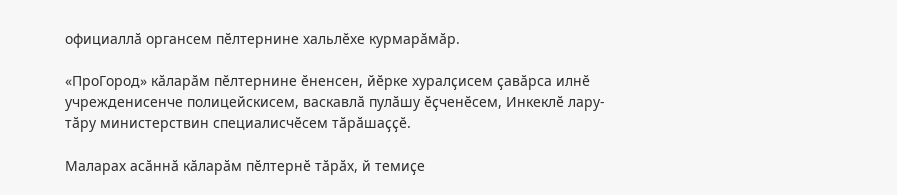официаллӑ органсем пӗлтернине хальлӗхе курмарӑмӑр.

«ПроГород» кӑларӑм пӗлтернине ӗненсен, йӗрке хуралҫисем ҫавӑрса илнӗ учрежденисенче полицейскисем, васкавлӑ пулӑшу ӗҫченӗсем, Инкеклӗ лару-тӑру министерствин специалисчӗсем тӑрӑшаҫҫӗ.

Маларах асӑннӑ кӑларӑм пӗлтернӗ тӑрӑх, й темиҫе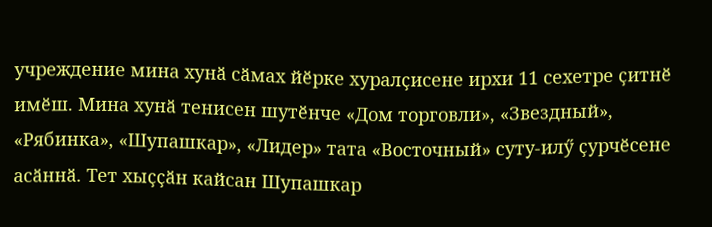учреждение мина хунӑ сӑмах йӗрке хуралҫисене ирхи 11 сехетре ҫитнӗ имӗш. Мина хунӑ тенисен шутӗнче «Дом торговли», «Звездный», «Рябинка», «Шупашкар», «Лидер» тата «Восточный» суту-илӳ ҫурчӗсене асӑннӑ. Тет хыҫҫӑн кайсан Шупашкар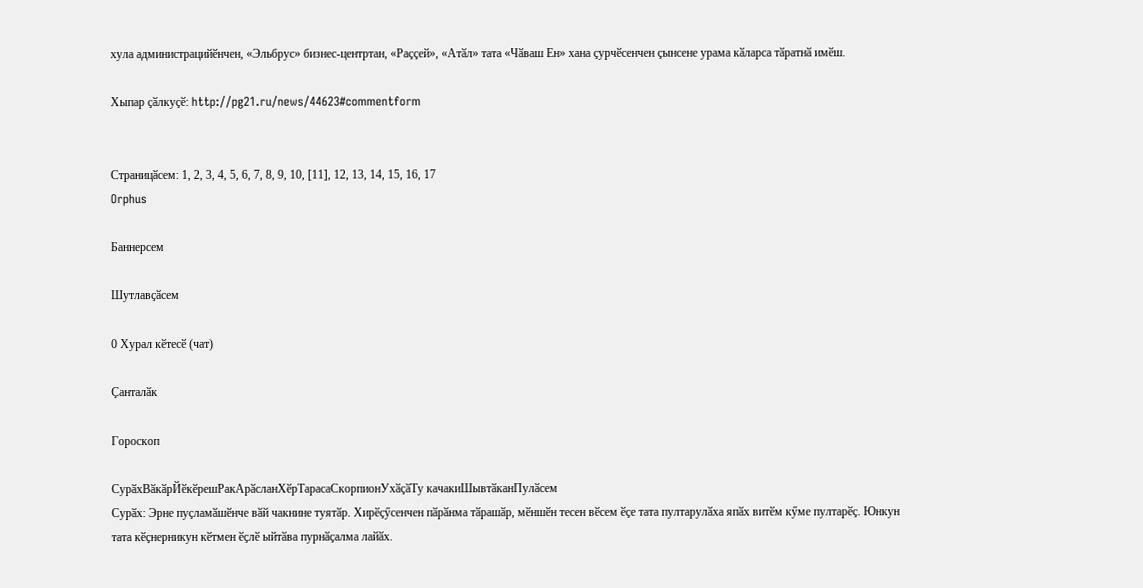хула администрацийӗнчен, «Эльбрус» бизнес-центртан, «Раҫҫей», «Атӑл» тата «Чӑваш Ен» хана ҫурчӗсенчен ҫынсене урама кӑларса тӑратнӑ имӗш.

Хыпар ҫӑлкуҫӗ: http://pg21.ru/news/44623#commentform


Страницӑсем: 1, 2, 3, 4, 5, 6, 7, 8, 9, 10, [11], 12, 13, 14, 15, 16, 17
Orphus

Баннерсем

Шутлавҫӑсем

0 Хурал кӗтесӗ (чат)

Ҫанталӑк

Гороскоп

СурӑхВӑкӑрЙӗкӗрешРакАрӑсланХӗрТарасаСкорпионУхӑҫӑТу качакиШывтӑканПулӑсем
Сурӑх: Эрне пуҫламӑшӗнче вӑй чакнине туятӑр. Хирӗҫӳсенчен пӑрӑнма тӑрашӑр, мӗншӗн тесен вӗсем ӗҫе тата пултарулӑха япӑх витӗм кӳме пултарӗҫ. Юнкун тата кӗҫнерникун кӗтмен ӗҫлӗ ыйтӑва пурнӑҫалма лайӑх.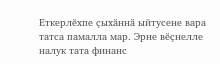Еткерлӗхпе ҫыхӑннӑ ыйтусене вара татса памалла мар. Эрне вӗҫнелле налук тата финанс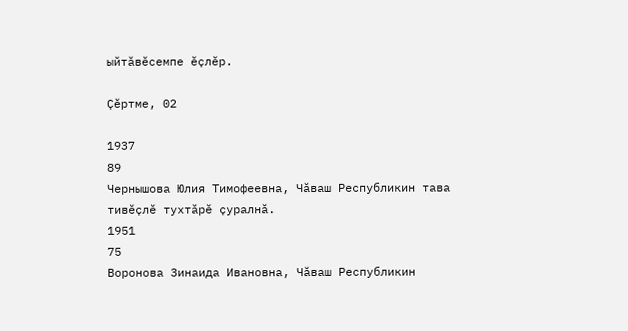ыйтӑвӗсемпе ӗҫлӗр.

Ҫӗртме, 02

1937
89
Чернышова Юлия Тимофеевна, Чӑваш Республикин тава тивӗҫлӗ тухтӑрӗ ҫуралнӑ.
1951
75
Воронова Зинаида Ивановна, Чӑваш Республикин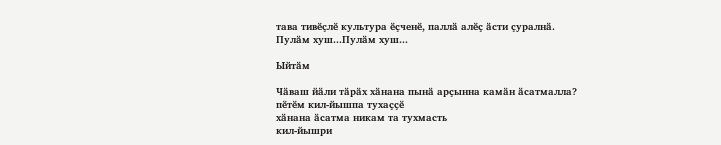тава тивӗҫлӗ культура ӗҫченӗ, паллӑ алӗҫ ӑсти ҫуралнӑ.
Пулӑм хуш...Пулӑм хуш...

Ыйтӑм

Чӑваш йӑли тӑрӑх хӑнана пынӑ арҫынна камӑн ӑсатмалла?
пӗтӗм кил-йышпа тухаҫҫӗ
хӑнана ӑсатма никам та тухмасть
кил-йышри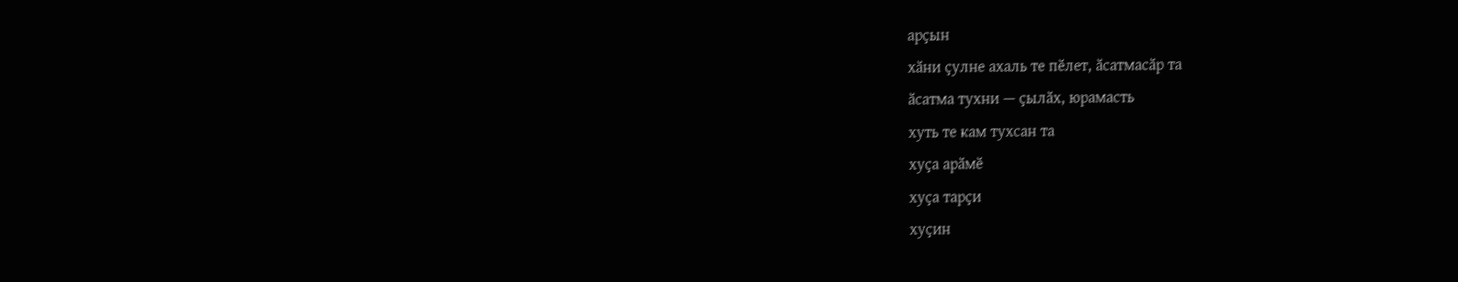арҫын
хӑни ҫулне ахаль те пӗлет, ӑсатмасӑр та
ӑсатма тухни — ҫылӑх, юрамасть
хуть те кам тухсан та
хуҫа арӑмӗ
хуҫа тарҫи
хуҫин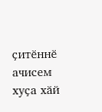ҫитӗннӗ ачисем
хуҫа хӑй